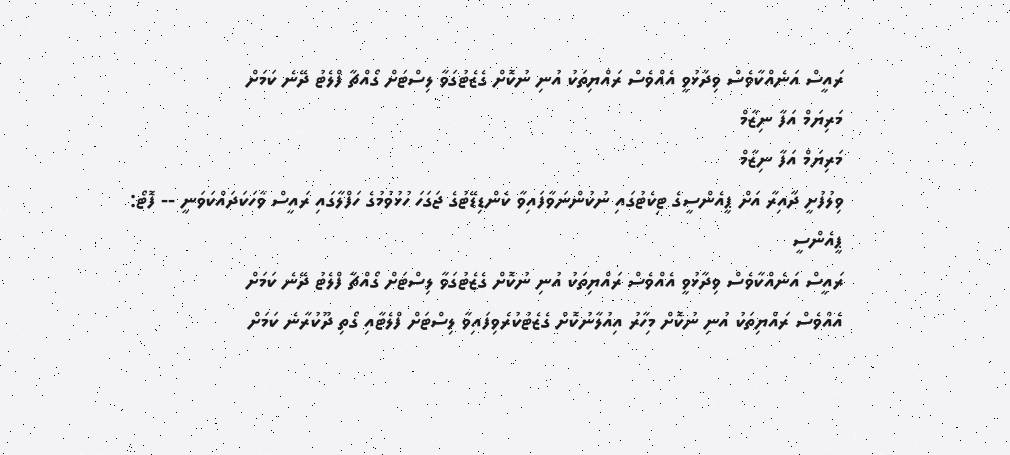ރައީސް އަނެއްކާވެސް ވިދާޅުވީ އެއްވެސް ރައްޔިތަކު އުނި ނުކޮށް ގެޒެޓުގަވާ ލިސްޓަށް ގޯއްޗާ ފްލެޓު ދޭނެ ކަމަށް
މަރިޔަމް އަފާ ނިޒާމް
މަރިޔަމް އަފާ ނިޒާމް
ވިލުފުށީ ދާއިރާ އަށް ޕީއެންސީގެ ޓިކެޓުގައި ނުކުންނަވާފައިވާ ކެންޑިޑޭޓުގެ ޖަގަހަ ހުޅުވުމުގެ ހަފްލާގައި ރައީސް ވާހަކަދައްކަވަނީ -- ފޮޓޯ: ޕީއެންސީ
ރައީސް އަނެއްކާވެސް ވިދާޅުވީ އެއްވެސް ރައްޔިތަކު އުނި ނުކޮށް ގެޒެޓުގަވާ ލިސްޓަށް ގޯއްޗާ ފްލެޓު ދޭނެ ކަމަށް
އެއްވެސް ރައްޔިތަކު އުނި ނުކޮށް މިހާރު އިއުލާނުކޮށް ގެޒެޓުކުރެވިފައިވާ ލިސްޓަށް ފްލެޓާއި ގޯތި ދޫކުރާނެ ކަމަށް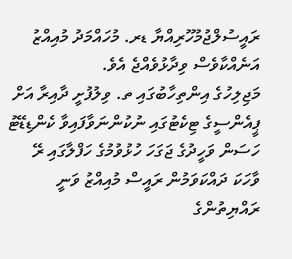ރައީސުލްޖުމުހޫރިއްޔާ ޑރ. މުހައްމަދު މުއިއްޒު އަނެއްކާވެސް ވިދާޅުވެއްޖެ އެވެ.
މަޖިލިހުގެ އިންތިހާބުގައި ތ. ވިލުފުށީ ދާއިރާ އަށް ޕީއެންސީގެ ޓިކެޓުގައި ނުކުންނަވާފައިވާ ކެންޑިޑޭޓު ހަސަން ވަހީދުގެ ޖަގަހަ ހުޅުވުމުގެ ހަފްލާގައި ރޭ ވާހަކަ ދައްކަވަމުން ރައީސް މުއިއްޒު ވަނީ ރައްޔިތުންގެ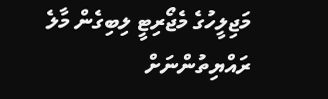މަޖިލީހުގެ މެޖޯރިޓީ ލިބިގެން މާލެ ރައްޔިތުންނަށް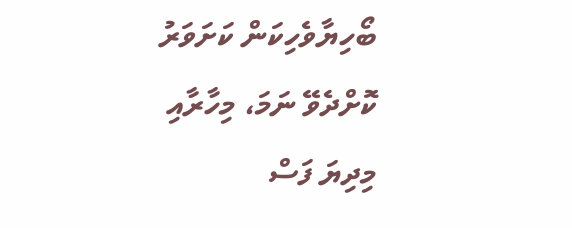ބޯހިޔާވެހިކަން ކަށަވަރު ކޮށްދެވޭ ނަމަ، މިހާރާއި މިދިޔަ ފަސް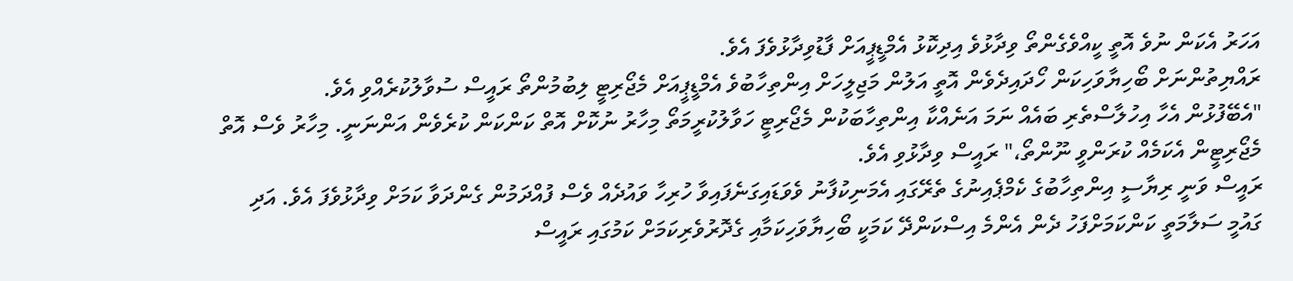އަހަރު އެކަން ނުވެ އޮތީ ކީއްވެގެންތޯ ވިދާޅުވެ އިދިކޮޅު އެމްޑީޕީއަށް ފާޑުވިދާޅުވެފަ އެވެ.
ރައްޔިތުންނަށް ބޯހިޔާވަހިކަން ހޯދައިދެވެން އޮތީ އަލުން މަޖިލީހަށް އިންތިހާބުވެ އެމްޑީޕީއަށް މެޖޯރިޓީ ލިބުމުންތޯ ރައީސް ސުވާލުކުރެއްވި އެވެ.
"އެބޭފުޅުން އެހާ އިހުލާސްތެރި ބައެއް ނަމަ އަނެއްކާ އިންތިހާބަކުން މެޖޯރިޓީ ހަވާލުކުރީމަތޯ މިހާރު ނުކޮށް އޮތް ކަންކަން ކުރެވެން އަންނަނީ. މިހާރު ވެސް އޮތް މެޖޯރިޓީން އެކަމެއް ކުރަންވީ ނޫންތޯ،" ރައީސް ވިދާޅުވި އެވެ.
ރައީސް ވަނީ ރިޔާސީ އިންތިހާބުގެ ކެމްޕެއިނުގެ ތެރޭގައި އެމަނިކުފާނު ވެވަޑައިގަނެފައިވާ ހުރިހާ ވައުދެއް ވެސް ފުއްދަމުން ގެންދަވާ ކަމަށް ވިދާޅުވެފަ އެވެ. އަދި ގައުމީ ސަލާމަތީ ކަންކަމަށްފަހު ދެން އެންމެ އިސްކަންދޭ ކަމަކީ ބޯހިޔާވަހިކަމާއި ގެދޮރުވެރިކަމަށް ކަމުގައި ރައީސް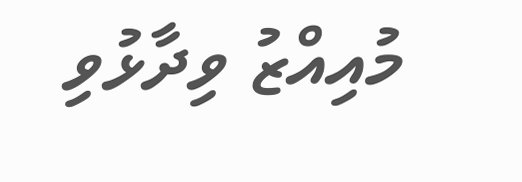މުއިއްޒު ވިދާޅުވި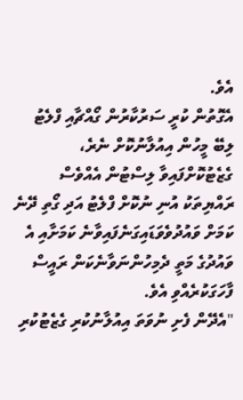އެވެ.
އެގޮތުން ކުރީ ސަރުކާރުން ގޯއްޗާއި ފްލެޓު ލިބޭ މީހުން އިއުލާނުކޮށް ނެރެ، ގެޒެޓުކޮށްފައިވާ ލިސްޓުން އެއްވެސް ރައްޔިތަކު އުނި ނުކޮށް ފްލެޓު އަދި ގޯތި ދޭނެ ކަމަށް ވައުދުވެވަޑައިގަނެފައިވާނެ ކަމަށާއި އެ ވައުދުގެ މަތީ ދެމިހުންނަވާނެކަން ރައީސް ފާހަގަކުރެއްވި އެވެ.
"އެދޭން ފެށި ނުވަތަ އިއުލާނުކުރި ގެޒެޓުކުރި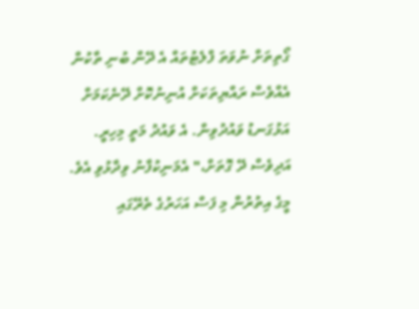ގޯތިތަށް ނުވަތަ ފްލެޓުތައް އެ ދޭން ބުނި ތާކުން އެއްވެސް ރައްޔިތަކަށް އުނިނުކޮށް ދޭނެކަމަށް އަޅުގަނޑު ވައުދުވިން. އެ ވައުދު މަތީ މިހިރީ. އަދިވެސް ދޭ ގޮތަށް،" އެމަނިކުފާނު ވިދާޅުވި އެވެ.
މީގެ އިތުރުން މި ފަސް އަހަރުގެ ތެރޭގައި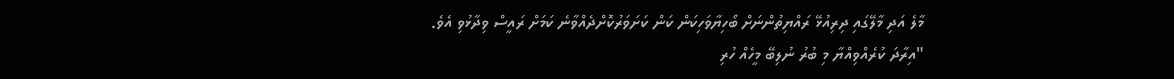މާލެ އަދި މާލޭގައި ދިރިއުޅޭ ރައްޔިތުންނަށް ބޯހިޔާވަހިކަން ކަން ކަށަވަރުކޮށްދެއްވާނެ ކަމަށް ރައީސް ވިދާޅުވި އެވެ.
"އިރާދަ ކުރެއްވިއްޔާ މި ބުރު ނުލިބޭ މީހެއް ހުރި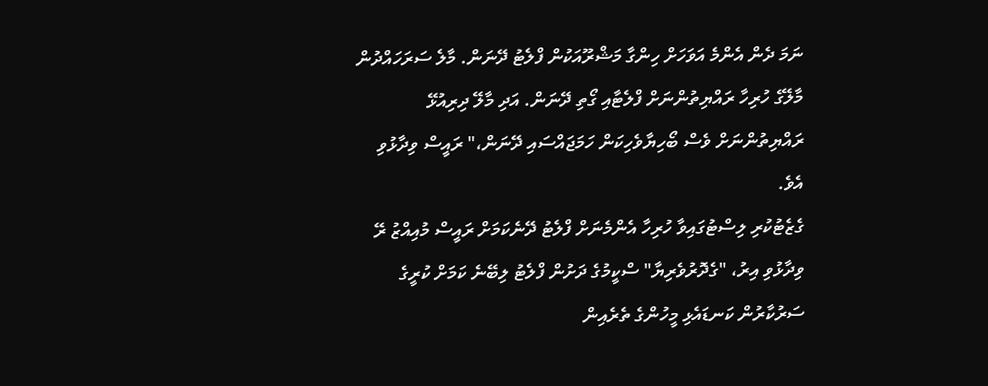ނަމަ ދެން އެންމެ އަވަހަށް ހިންގާ މަޝްރޫއަކުން ފްލެޓު ދޭނަން. މާލެ ސަރަހައްދުން މާލޭގެ ހުރިހާ ރައްޔިތުންނަށް ފްލެޓާއި ގޯތި ދޭނަން. އަދި މާލޭ ދިރިއުޅޭ ރައްޔިތުންނަށް ވެސް ބޯހިޔާވެހިކަން ހަމަޖައްސައި ދޭނަން،" ރައީސް ވިދާޅުވި އެވެ.
ގެޒެޓުކުރި ލިސްޓުގައިވާ ހުރިހާ އެންމެނަށް ފްލެޓު ދޭނެކަމަށް ރައީސް މުއިއްޒު ރޭ ވިދާޅުވި އިރު، "ގެދޮރުވެރިޔާ" ސްކީމުގެ ދަށުން ފްލެޓު ލިބޭނެ ކަމަށް ކުރީގެ ސަރުކާރުން ކަނޑައެޅި މީހުންގެ ތެރެއިން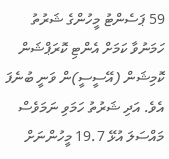59 ޕަސެންޓު މީހުންގެ ޝަރުތު ހަމަނުވާ ކަމަށް އެންޓި ކޮރަޕްޝަން ކޮމިޝަން (އޭސީސީ)ން ވަނީ ބުނެފަ އެވެ. އަދި ޝަރުތު ހަމަވި ނަމަވެސް މައްސަލަ އުޅޭ 19.7 މީހުންނަށް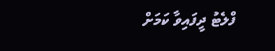ފްލެޓު ދީފައިވާ ކަމަށް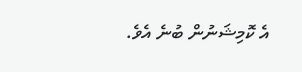އެ ކޮމިޝަނުން ބުނެ އެވެ.